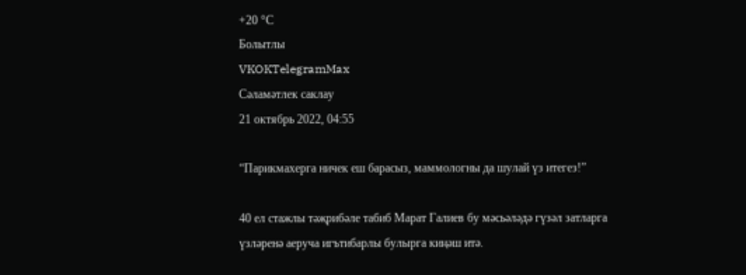+20 °С
Болытлы
VKOKTelegramMax
Сәламәтлек саклау
21 октябрь 2022, 04:55

“Парикмахерга ничек еш барасыз, маммологны да шулай үз итегез!”

40 ел стажлы тәҗрибәле табиб Марат Галиев бу мәсьәләдә гүзәл затларга үзләренә аеруча игътибарлы булырга киңәш итә.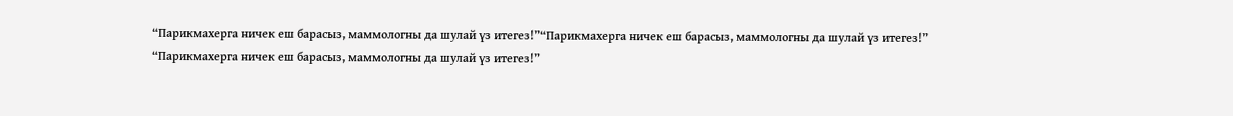“Парикмахерга ничек еш барасыз, маммологны да шулай үз итегез!”“Парикмахерга ничек еш барасыз, маммологны да шулай үз итегез!”
“Парикмахерга ничек еш барасыз, маммологны да шулай үз итегез!”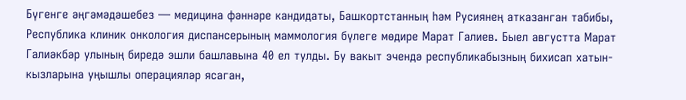Бүгенге әңгәмәдәшебез — медицина фәннәре кандидаты, Башкортстанның һәм Русиянең атказанган табибы, Республика клиник онкология диспансерының маммология бүлеге мөдире Марат Галиев. Быел августта Марат Галиәкбәр улының биредә эшли башлавына 40 ел тулды. Бу вакыт эчендә республикабызның бихисап хатын-кызларына уңышлы операцияләр ясаган,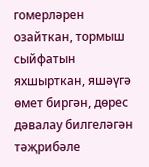гомерләрен озайткан, тормыш сыйфатын яхшырткан, яшәүгә өмет биргән, дөрес дәвалау билгеләгән тәҗрибәле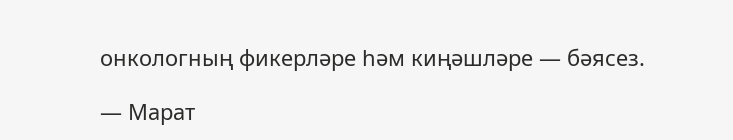онкологның фикерләре һәм киңәшләре — бәясез.

— Марат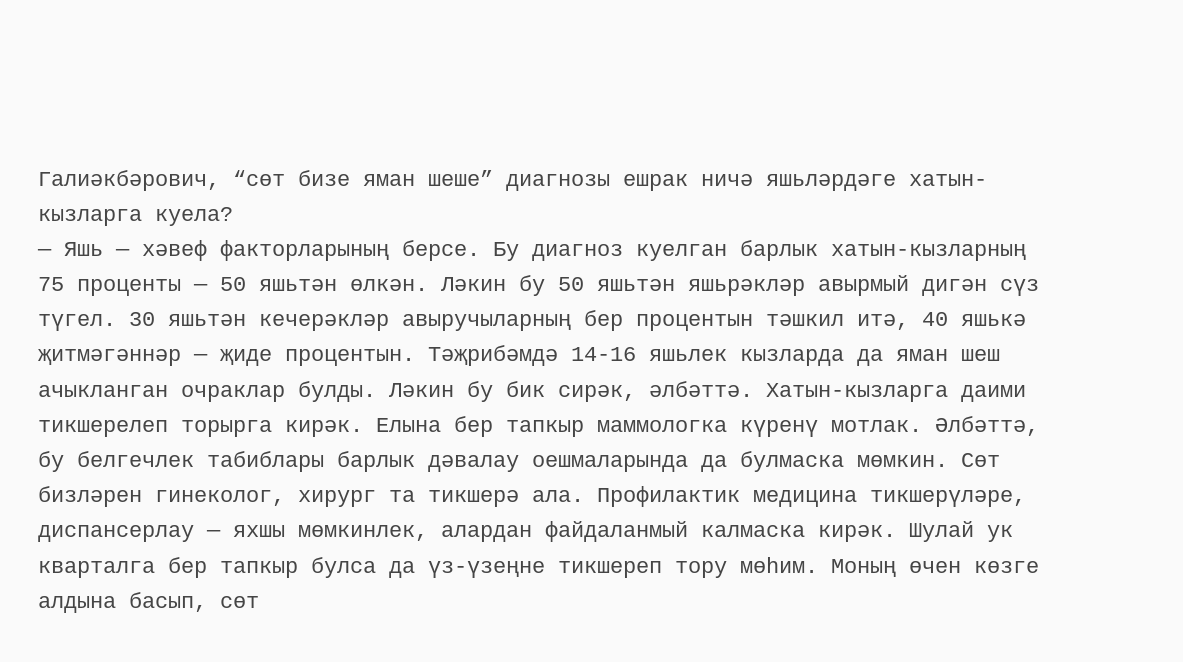Галиәкбәрович, “сөт бизе яман шеше” диагнозы ешрак ничә яшьләрдәге хатын-кызларга куела?
— Яшь — хәвеф факторларының берсе. Бу диагноз куелган барлык хатын-кызларның 75 проценты — 50 яшьтән өлкән. Ләкин бу 50 яшьтән яшьрәкләр авырмый дигән сүз түгел. 30 яшьтән кечерәкләр авыручыларның бер процентын тәшкил итә, 40 яшькә җитмәгәннәр — җиде процентын. Тәҗрибәмдә 14-16 яшьлек кызларда да яман шеш ачыкланган очраклар булды. Ләкин бу бик сирәк, әлбәттә. Хатын-кызларга даими тикшерелеп торырга кирәк. Елына бер тапкыр маммологка күренү мотлак. Әлбәттә, бу белгечлек табиблары барлык дәвалау оешмаларында да булмаска мөмкин. Сөт бизләрен гинеколог, хирург та тикшерә ала. Профилактик медицина тикшерүләре, диспансерлау — яхшы мөмкинлек, алардан файдаланмый калмаска кирәк. Шулай ук кварталга бер тапкыр булса да үз-үзеңне тикшереп тору мөһим. Моның өчен көзге алдына басып, сөт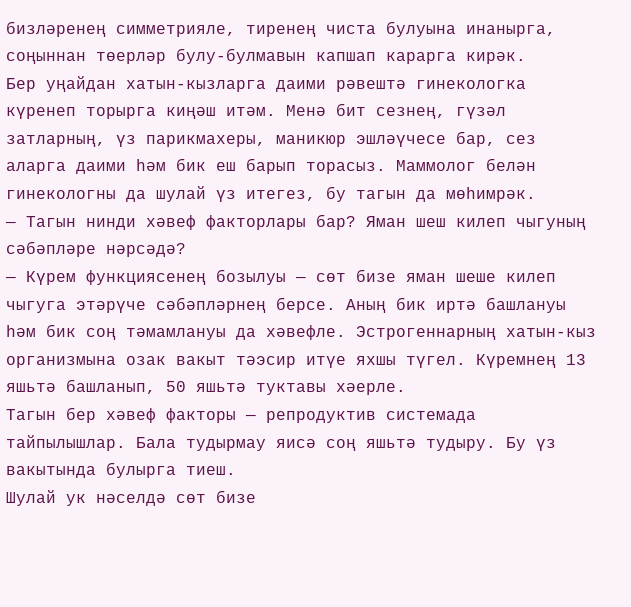бизләренең симметрияле, тиренең чиста булуына инанырга, соңыннан төерләр булу-булмавын капшап карарга кирәк.
Бер уңайдан хатын-кызларга даими рәвештә гинекологка күренеп торырга киңәш итәм. Менә бит сезнең, гүзәл затларның, үз парикмахеры, маникюр эшләүчесе бар, сез аларга даими һәм бик еш барып торасыз. Маммолог белән гинекологны да шулай үз итегез, бу тагын да мөһимрәк.
— Тагын нинди хәвеф факторлары бар? Яман шеш килеп чыгуның сәбәпләре нәрсәдә?
— Күрем функциясенең бозылуы — сөт бизе яман шеше килеп чыгуга этәрүче сәбәпләрнең берсе. Аның бик иртә башлануы һәм бик соң тәмамлануы да хәвефле. Эстрогеннарның хатын-кыз организмына озак вакыт тәэсир итүе яхшы түгел. Күремнең 13 яшьтә башланып, 50 яшьтә туктавы хәерле.
Тагын бер хәвеф факторы — репродуктив системада тайпылышлар. Бала тудырмау яисә соң яшьтә тудыру. Бу үз вакытында булырга тиеш.
Шулай ук нәселдә сөт бизе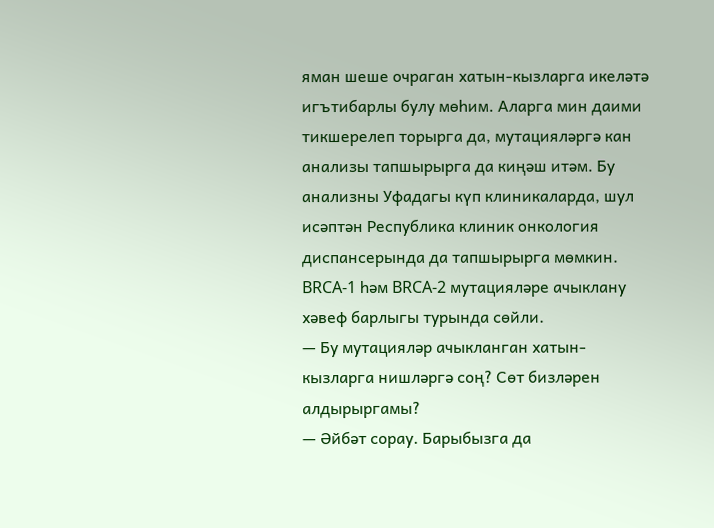яман шеше очраган хатын-кызларга икеләтә игътибарлы булу мөһим. Аларга мин даими тикшерелеп торырга да, мутацияләргә кан анализы тапшырырга да киңәш итәм. Бу анализны Уфадагы күп клиникаларда, шул исәптән Республика клиник онкология диспансерында да тапшырырга мөмкин. BRCA-1 һәм BRCA-2 мутацияләре ачыклану хәвеф барлыгы турында сөйли.
— Бу мутацияләр ачыкланган хатын-кызларга нишләргә соң? Сөт бизләрен алдырыргамы?
— Әйбәт сорау. Барыбызга да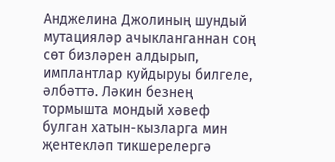Анджелина Джолиның шундый мутацияләр ачыкланганнан соң сөт бизләрен алдырып, имплантлар куйдыруы билгеле, әлбәттә. Ләкин безнең тормышта мондый хәвеф булган хатын-кызларга мин җентекләп тикшерелергә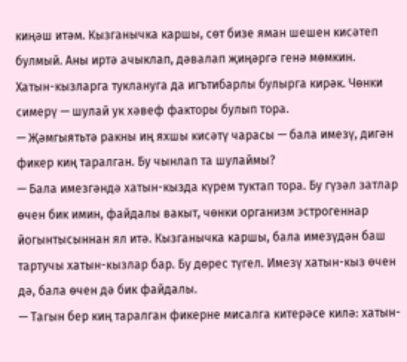киңәш итәм. Кызганычка каршы, сөт бизе яман шешен кисәтеп булмый. Аны иртә ачыклап, дәвалап җиңәргә генә мөмкин.
Хатын-кызларга туклануга да игътибарлы булырга кирәк. Чөнки симерү — шулай ук хәвеф факторы булып тора.
— Җәмгыятьтә ракны иң яхшы кисәтү чарасы — бала имезү, дигән фикер киң таралган. Бу чынлап та шулаймы?
— Бала имезгәндә хатын-кызда күрем туктап тора. Бу гүзәл затлар өчен бик имин, файдалы вакыт, чөнки организм эстрогеннар йогынтысыннан ял итә. Кызганычка каршы, бала имезүдән баш тартучы хатын-кызлар бар. Бу дөрес түгел. Имезү хатын-кыз өчен дә, бала өчен дә бик файдалы.
— Тагын бер киң таралган фикерне мисалга китерәсе килә: хатын-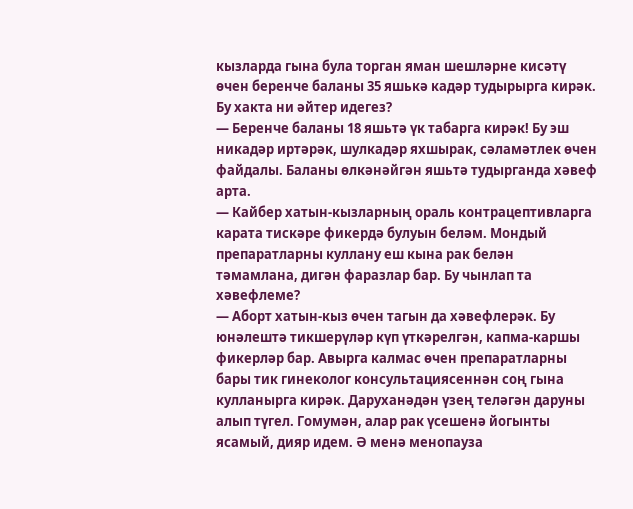кызларда гына була торган яман шешләрне кисәтү өчен беренче баланы 35 яшькә кадәр тудырырга кирәк. Бу хакта ни әйтер идегез?
— Беренче баланы 18 яшьтә үк табарга кирәк! Бу эш никадәр иртәрәк, шулкадәр яхшырак, сәламәтлек өчен файдалы. Баланы өлкәнәйгән яшьтә тудырганда хәвеф арта.
— Кайбер хатын-кызларның ораль контрацептивларга карата тискәре фикердә булуын беләм. Мондый препаратларны куллану еш кына рак белән тәмамлана, дигән фаразлар бар. Бу чынлап та хәвефлеме?
— Аборт хатын-кыз өчен тагын да хәвефлерәк. Бу юнәлештә тикшерүләр күп үткәрелгән, капма-каршы фикерләр бар. Авырга калмас өчен препаратларны бары тик гинеколог консультациясеннән соң гына кулланырга кирәк. Даруханәдән үзең теләгән даруны алып түгел. Гомумән, алар рак үсешенә йогынты ясамый, дияр идем. Ә менә менопауза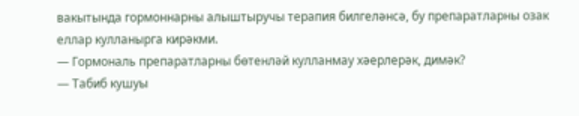вакытында гормоннарны алыштыручы терапия билгеләнсә, бу препаратларны озак еллар кулланырга кирәкми.
— Гормональ препаратларны бөтенләй кулланмау хәерлерәк, димәк?
— Табиб кушуы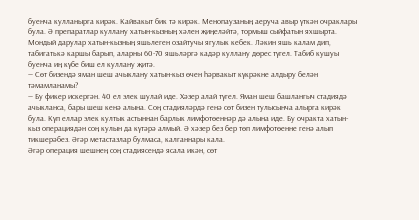буенча кулланырга кирәк. Кайвакыт бик тә кирәк. Менопаузаның аеруча авыр үткән очраклары була. Ә препаратлар куллану хатын-кызның хәлен җиңеләйтә, тормыш сыйфатын яхшырта. Мондый дарулар хатын-кызның яшьлеген озайтучы ягулык кебек. Ләкин яшь калам дип, табигатькә каршы барып, аларны 60-70 яшьләргә кадәр куллану дөрес түгел. Табиб кушуы буенча иң күбе биш ел куллану җитә.
— Сөт бизендә яман шеш ачыклану хатын-кыз өчен һәрвакыт күкрәкне алдыру белән тәмамланамы?
— Бу фикер искергән. 40 ел элек шулай иде. Хәзер алай түгел. Яман шеш башлангыч стадиядә ачыкланса, бары шеш кенә алына. Соң стадияләрдә генә сөт бизен тулысынча алырга кирәк була. Күп еллар элек култык астыннан барлык лимфотөеннәр дә алына иде. Бу очракта хатын-кыз операциядән соң кулын да күтәрә алмый. Ә хәзер без бер төп лимфотөенне генә алып тикшерәбез. Әгәр метастазлар булмаса, калганнары кала.
Әгәр операция шешнең соң стадиясендә ясала икән, сөт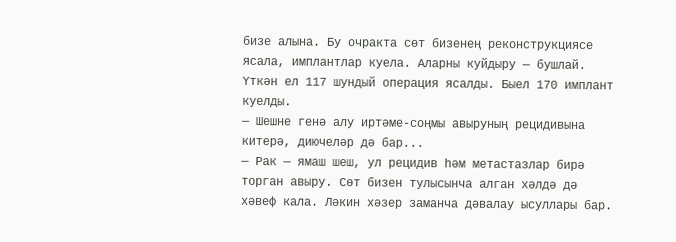бизе алына. Бу очракта сөт бизенең реконструкциясе ясала, имплантлар куела. Аларны куйдыру — бушлай. Үткән ел 117 шундый операция ясалды. Быел 170 имплант куелды.
— Шешне генә алу иртәме-соңмы авыруның рецидивына китерә, диючеләр дә бар...
— Рак — ямаш шеш, ул рецидив һәм метастазлар бирә торган авыру. Сөт бизен тулысынча алган хәлдә дә хәвеф кала. Ләкин хәзер заманча дәвалау ысуллары бар.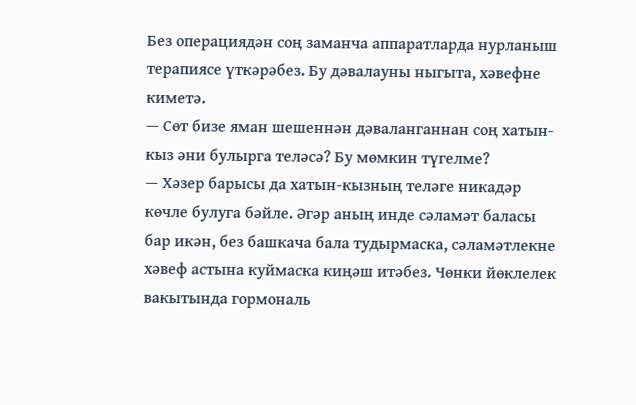Без операциядән соң заманча аппаратларда нурланыш терапиясе үткәрәбез. Бу дәвалауны ныгыта, хәвефне киметә.
— Сөт бизе яман шешеннән дәваланганнан соң хатын-кыз әни булырга теләсә? Бу мөмкин түгелме?
— Хәзер барысы да хатын-кызның теләге никадәр көчле булуга бәйле. Әгәр аның инде сәламәт баласы бар икән, без башкача бала тудырмаска, сәламәтлекне хәвеф астына куймаска киңәш итәбез. Чөнки йөклелек вакытында гормональ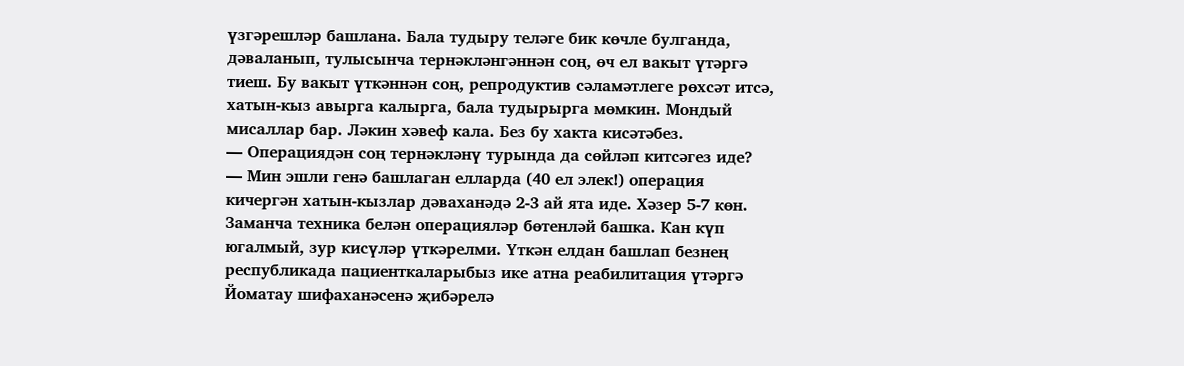үзгәрешләр башлана. Бала тудыру теләге бик көчле булганда, дәваланып, тулысынча тернәкләнгәннән соң, өч ел вакыт үтәргә тиеш. Бу вакыт үткәннән соң, репродуктив сәламәтлеге рөхсәт итсә, хатын-кыз авырга калырга, бала тудырырга мөмкин. Мондый мисаллар бар. Ләкин хәвеф кала. Без бу хакта кисәтәбез.
— Операциядән соң тернәкләнү турында да сөйләп китсәгез иде?
— Мин эшли генә башлаган елларда (40 ел элек!) операция кичергән хатын-кызлар дәваханәдә 2-3 ай ята иде. Хәзер 5-7 көн. Заманча техника белән операцияләр бөтенләй башка. Кан күп югалмый, зур кисүләр үткәрелми. Үткән елдан башлап безнең республикада пациенткаларыбыз ике атна реабилитация үтәргә Йоматау шифаханәсенә җибәрелә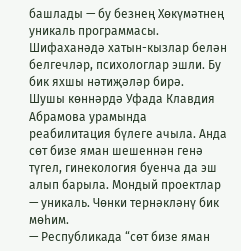башлады — бу безнең Хөкүмәтнең уникаль программасы. Шифаханәдә хатын-кызлар белән белгечләр, психологлар эшли. Бу бик яхшы нәтиҗәләр бирә.
Шушы көннәрдә Уфада Клавдия Абрамова урамында реабилитация бүлеге ачыла. Анда сөт бизе яман шешеннән генә түгел, гинекология буенча да эш алып барыла. Мондый проектлар — уникаль. Чөнки тернәкләнү бик мөһим.
— Республикада “сөт бизе яман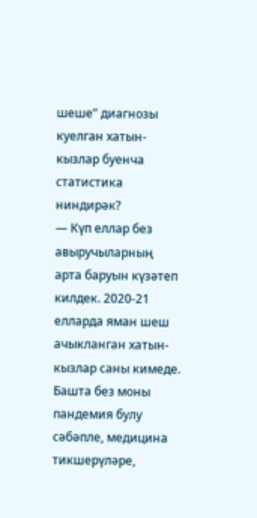шеше” диагнозы куелган хатын-кызлар буенча статистика ниндирәк?
— Күп еллар без авыручыларның арта баруын күзәтеп килдек. 2020-21 елларда яман шеш ачыкланган хатын-кызлар саны кимеде. Башта без моны пандемия булу сәбәпле, медицина тикшерүләре,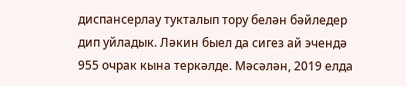диспансерлау тукталып тору белән бәйледер дип уйладык. Ләкин быел да сигез ай эчендә 955 очрак кына теркәлде. Мәсәлән, 2019 елда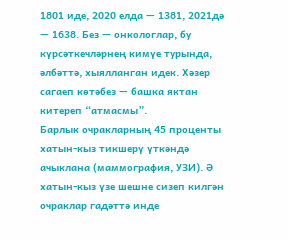1801 иде, 2020 елда — 1381, 2021дә — 1638. Без — онкологлар, бу күрсәткечләрнең кимүе турында, әлбәттә, хыялланган идек. Хәзер сагаеп көтәбез — башка яктан китереп “атмасмы”.
Барлык очракларның 45 проценты хатын-кыз тикшерү үткәндә ачыклана (маммография, УЗИ). Ә хатын-кыз үзе шешне сизеп килгән очраклар гадәттә инде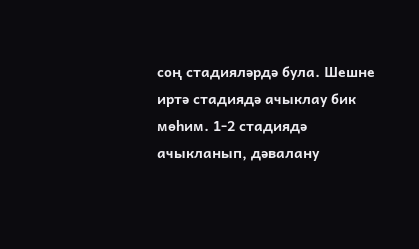соң стадияләрдә була. Шешне иртә стадиядә ачыклау бик мөһим. 1-2 стадиядә ачыкланып, дәвалану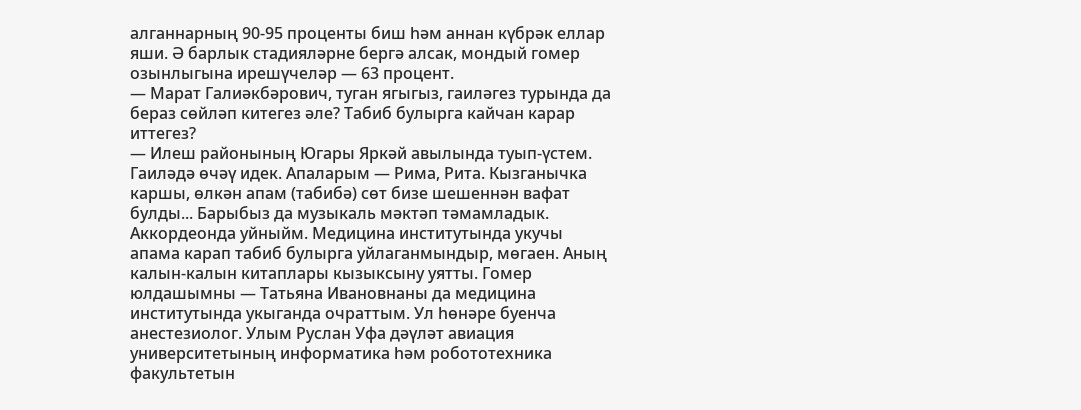алганнарның 90-95 проценты биш һәм аннан күбрәк еллар яши. Ә барлык стадияләрне бергә алсак, мондый гомер озынлыгына ирешүчеләр — 63 процент.
— Марат Галиәкбәрович, туган ягыгыз, гаиләгез турында да бераз сөйләп китегез әле? Табиб булырга кайчан карар иттегез?
— Илеш районының Югары Яркәй авылында туып-үстем. Гаиләдә өчәү идек. Апаларым — Рима, Рита. Кызганычка каршы, өлкән апам (табибә) сөт бизе шешеннән вафат булды... Барыбыз да музыкаль мәктәп тәмамладык. Аккордеонда уйныйм. Медицина институтында укучы апама карап табиб булырга уйлаганмындыр, мөгаен. Аның калын-калын китаплары кызыксыну уятты. Гомер юлдашымны — Татьяна Ивановнаны да медицина институтында укыганда очраттым. Ул һөнәре буенча анестезиолог. Улым Руслан Уфа дәүләт авиация университетының информатика һәм робототехника факультетын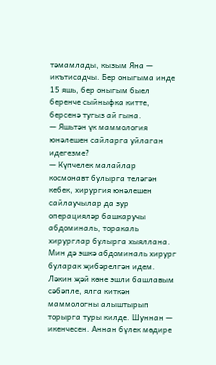тәмамлады, кызым Яна — икътисадчы. Бер оныгыма инде 15 яшь, бер оныгым быел беренче сыйныфка китте, берсенә тугыз ай гына.
— Яшьтән үк маммология юнәлешен сайларга уйлаган идегезме?
— Күпчелек малайлар космонавт булырга теләгән кебек, хирургия юнәлешен сайлаучылар да зур операцияләр башкаручы абдоминаль, торакаль хирурглар булырга хыяллана. Мин дә эшкә абдоминаль хирург буларак җибәрелгән идем. Ләкин җәй көне эшли башлавым сәбәпле, ялга киткән маммологны алыштырып торырга туры килде. Шуннан — икенчесен. Аннан бүлек мөдире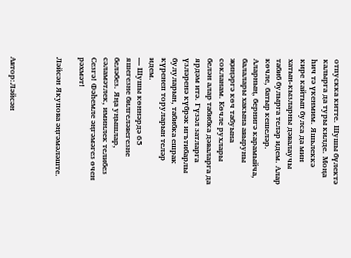отпускка китте. Шушы бүлектә калырга да туры килде. Моңа һич тә үкенмим. Яшьлеккә кире кайтып булса да мин хатын-кызларны дәвалаучы табиб булырга теләр идем. Алар көчле, батыр кешеләр. Аларның, бернигә карамыйча, балалары хакына авыруны җиңәргә көч табуына сокланам. Көчле рухлары белән алар табибка дәваларга да ярдәм итә. Гүзәл затларга үзләренә күбрәк игътибарлы булуларын, табибка ешрак күренеп торуларын теләр идем.
— Шушы көннәрдә 65 яшегезне билгеләвегезне беләбез. Яңа уңышлар, сәламәтлек, иминлек телибез Сезгә! Фәһемле әңгәмәгез өчен рәхмәт!

Ләйсән Якупова әңгәмәләште.



Автор:Ләйсән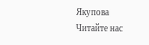Якупова
Читайте нас